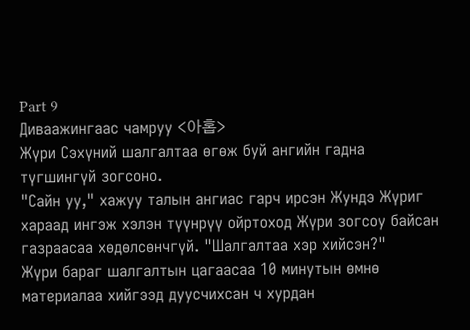Part 9
Диваажингаас чамруу <아홉>
Жүри Сэхүний шалгалтаа өгөж буй ангийн гадна түгшингүй зогсоно.
"Сайн уу," хажуу талын ангиас гарч ирсэн Жундэ Жүриг хараад ингэж хэлэн түүнрүү ойртоход Жүри зогсоу байсан газраасаа хөдөлсөнчгүй. "Шалгалтаа хэр хийсэн?"
Жүри бараг шалгалтын цагаасаа 10 минутын өмнө материалаа хийгээд дуусчихсан ч хурдан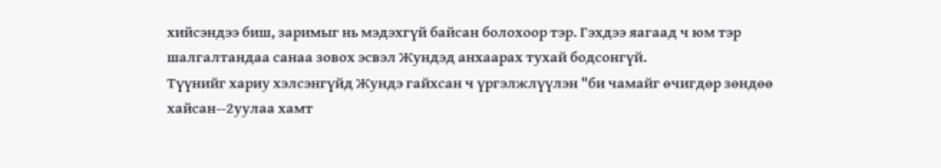хийсэндээ биш, заримыг нь мэдэхгүй байсан болохоор тэр. Гэхдээ яагаад ч юм тэр шалгалтандаа санаа зовох эсвэл Жундэд анхаарах тухай бодсонгүй.
Түүнийг хариу хэлсэнгүйд Жундэ гайхсан ч үргэлжлүүлэн "би чамайг өчигдөр зөндөө хайсан--2уулаа хамт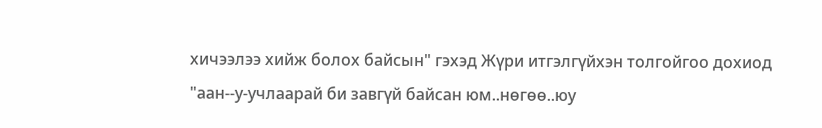хичээлээ хийж болох байсын" гэхэд Жүри итгэлгүйхэн толгойгоо дохиод
"аан--у-учлаарай би завгүй байсан юм..нөгөө..юу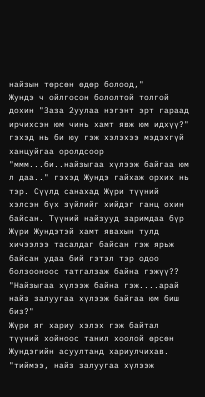найзын төрсөн өдөр болоод,"
Жундэ ч ойлгосон бололтой толгой дохин "Заза 2уулаа нэгэнт эрт гараад ирчихсэн юм чинь хамт явж юм идхүү?" гэхэд нь би юу гэж хэлэхээ мэдэхгүй ханцуйгаа оролдсоор
"ммм...би..найзыгаа хүлээж байгаа юм л даа.." гэхэд Жундэ гайхаж орхих нь тэр. Сүүлд санахад Жүри түүний хэлсэн бүх зүйлийг хийдэг ганц охин байсан. Түүний найзууд заримдаа бүр Жүри Жундэтэй хамт явахын тулд хичээлээ тасалдаг байсан гэж ярьж байсан удаа бий гэтэл тэр одоо болзооноос татгалзаж байна гэжүү??
"Найзыгаа хүлээж байна гэж....арай найз залуугаа хүлээж байгаа юм биш биз?"
Жүри яг хариу хэлэх гэж байтал түүний хойноос танил хоолой өрсөн Жундэгийн асуултанд хариулчихав.
"тиймээ, найз залуугаа хүлээж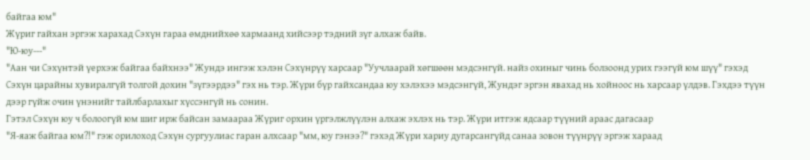байгаа юм"
Жүриг гайхан эргэж харахад Сэхүн гараа өмднийхөө хармаанд хийсээр тэдний зүг алхаж байв.
"Ю-юу---"
"Аан чи Сэхүнтэй үерхэж байгаа байхнээ" Жундэ ингэж хэлэн Сэхүнрүү харсаар "Уучлаарай хөгшөөн мэдсэнгүй. найз охиныг чинь болзоонд урих гээгүй юм шүү" гэхэд Сэхүн царайны хувиралгүй толгой дохин "зүгээрдээ" гэх нь тэр. Жүри бүр гайхсандаа юу хэлэхээ мэдсэнгүй, Жундэг эргэн явахад нь хойноос нь харсаар үлдэв. Гэхдээ түүн дээр гүйж очин үнэнийг тайлбарлахыг хүссэнгүй нь сонин.
Гэтэл Сэхүн юу ч болоогүй юм шиг ирж байсан замаараа Жүриг орхин үргэлжлүүлэн алхаж эхлэх нь тэр. Жүри итгэж ядсаар түүний араас дагасаар
"Я-яаж байгаа юм?!" гэж орилоход Сэхүн сургуулиас гаран алхсаар "мм, юу гэнээ?" гэхэд Жүри хариу дугарсангүйд санаа зовон түүнрүү эргэж хараад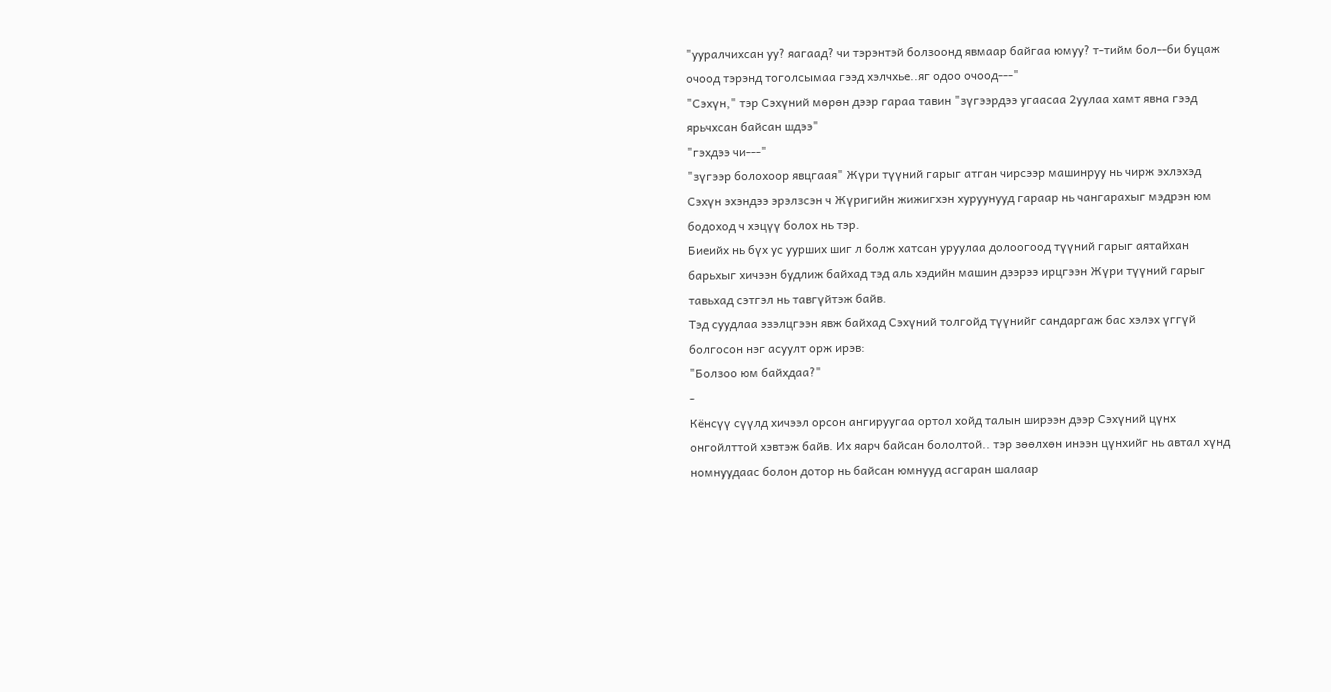"ууралчихсан уу? яагаад? чи тэрэнтэй болзоонд явмаар байгаа юмуу? т-тийм бол--би буцаж очоод тэрэнд тоголсымаа гээд хэлчхье..яг одоо очоод---"
"Сэхүн," тэр Сэхүний мөрөн дээр гараа тавин "зүгээрдээ угаасаа 2уулаа хамт явна гээд ярьчхсан байсан шдээ"
"гэхдээ чи---"
"зүгээр болохоор явцгаая" Жүри түүний гарыг атган чирсээр машинруу нь чирж эхлэхэд Сэхүн эхэндээ эрэлзсэн ч Жүригийн жижигхэн хуруунууд гараар нь чангарахыг мэдрэн юм бодоход ч хэцүү болох нь тэр.
Биеийх нь бүх ус уурших шиг л болж хатсан уруулаа долоогоод түүний гарыг аятайхан барьхыг хичээн будлиж байхад тэд аль хэдийн машин дээрээ ирцгээн Жүри түүний гарыг тавьхад сэтгэл нь тавгүйтэж байв.
Тэд суудлаа эзэлцгээн явж байхад Сэхүний толгойд түүнийг сандаргаж бас хэлэх үггүй болгосон нэг асуулт орж ирэв:
"Болзоо юм байхдаа?"
-
Кёнсүү сүүлд хичээл орсон ангируугаа ортол хойд талын ширээн дээр Сэхүний цүнх онгойлттой хэвтэж байв. Их яарч байсан бололтой.. тэр зөөлхөн инээн цүнхийг нь автал хүнд номнуудаас болон дотор нь байсан юмнууд асгаран шалаар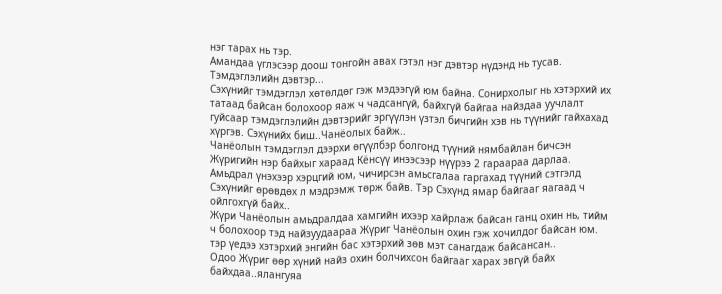нэг тарах нь тэр.
Амандаа үглэсээр доош тонгойн авах гэтэл нэг дэвтэр нүдэнд нь тусав.
Тэмдэглэлийн дэвтэр...
Сэхүнийг тэмдэглэл хөтөлдөг гэж мэдээгүй юм байна. Сонирхолыг нь хэтэрхий их татаад байсан болохоор яаж ч чадсангүй, байхгүй байгаа найздаа уучлалт гуйсаар тэмдэглэлийн дэвтэрийг эргүүлэн үзтэл бичгийн хэв нь түүнийг гайхахад хүргэв. Сэхүнийх биш..Чанёолых байж..
Чанёолын тэмдэглэл дээрхи өгүүлбэр болгонд түүний нямбайлан бичсэн Жүригийн нэр байхыг хараад Кёнсүү инээсээр нүүрээ 2 гараараа дарлаа. Амьдрал үнэхээр хэрцгий юм, чичирсэн амьсгалаа гаргахад түүний сэтгэлд Сэхүнийг өрөвдөх л мэдрэмж төрж байв. Тэр Сэхүнд ямар байгааг яагаад ч ойлгохгүй байх..
Жүри Чанёолын амьдралдаа хамгийн ихээр хайрлаж байсан ганц охин нь, тийм ч болохоор тэд найзуудаараа Жүриг Чанёолын охин гэж хочилдог байсан юм. тэр үедээ хэтэрхий энгийн бас хэтэрхий зөв мэт санагдаж байсансан..
Одоо Жүриг өөр хүний найз охин болчихсон байгааг харах эвгүй байх байхдаа..ялангуяа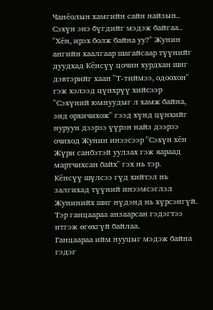Чанёолын хамгийн сайн найзын..
Сэхүн энэ бүгдийг мэдэж байгаа..
"Хён, ирэх болж байна уу?" Жунин ангийн хаалгаар шагайсаар түүнийг дуудхад Кёнсүү цочин хурдхан шиг дэвтэрийг хаан "Т-тиймээ, одоохон" гэж хэлээд цүнхрүү хийсээр "Сэхүний юмнуудыг л хамж байна, энд орхичихож" гээд хүнд цүнхийг нуруун дээрээ үүрэн найз дээрээ очиход Жунин инээсээр "Сэхүн хён Жүри санбэтэй уулзах гэж яараад мартчихсан байх" гэх нь тэр.
Кёнсүү шүлсээ гүд хийтэл нь залгихад түүний инээмсэглэл Жунинийх шиг нүдэнд нь хүрсэнгүй. Тэр ганцаараа анзаарсан гэдэгтээ итгэж өгөхгүй байлаа.
Ганцаараа ийм нууцыг мэдэж байна гэдэг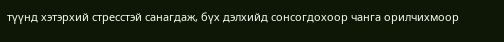түүнд хэтэрхий стресстэй санагдаж, бүх дэлхийд сонсогдохоор чанга орилчихмоор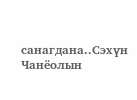санагдана..Сэхүн Чанёолын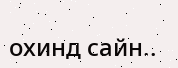охинд сайн..